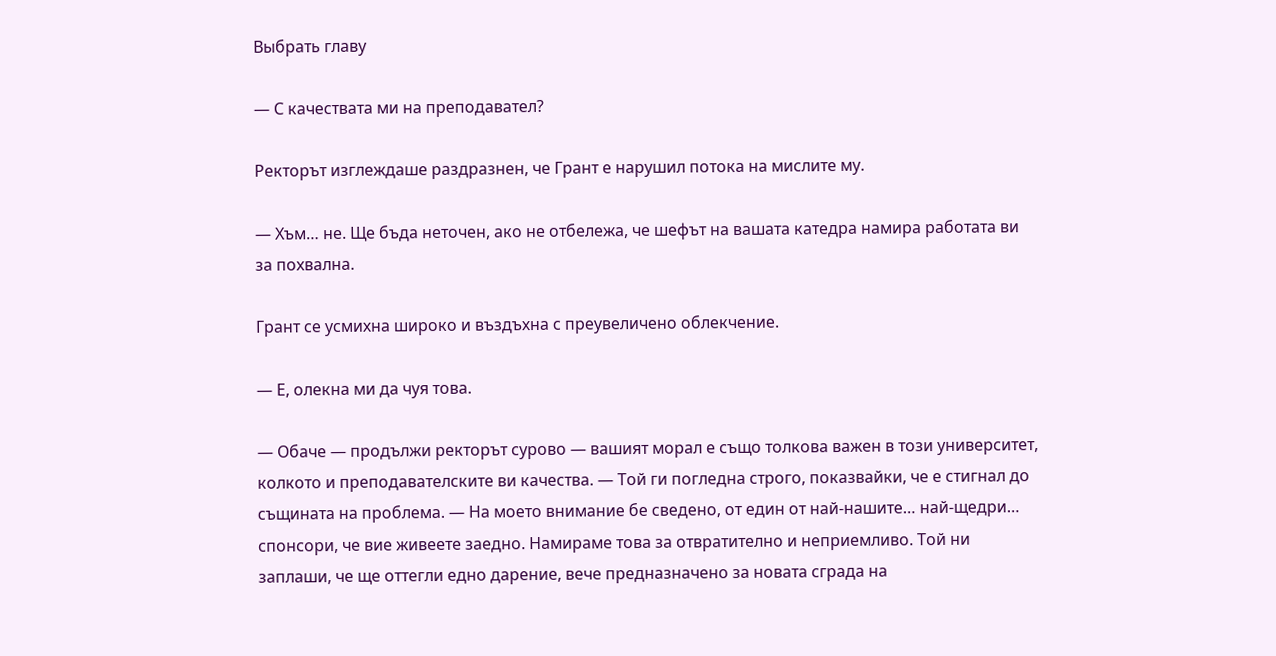Выбрать главу

— С качествата ми на преподавател?

Ректорът изглеждаше раздразнен, че Грант е нарушил потока на мислите му.

— Хъм… не. Ще бъда неточен, ако не отбележа, че шефът на вашата катедра намира работата ви за похвална.

Грант се усмихна широко и въздъхна с преувеличено облекчение.

— Е, олекна ми да чуя това.

— Обаче — продължи ректорът сурово — вашият морал е също толкова важен в този университет, колкото и преподавателските ви качества. — Той ги погледна строго, показвайки, че е стигнал до същината на проблема. — На моето внимание бе сведено, от един от най-нашите… най-щедри… спонсори, че вие живеете заедно. Намираме това за отвратително и неприемливо. Той ни заплаши, че ще оттегли едно дарение, вече предназначено за новата сграда на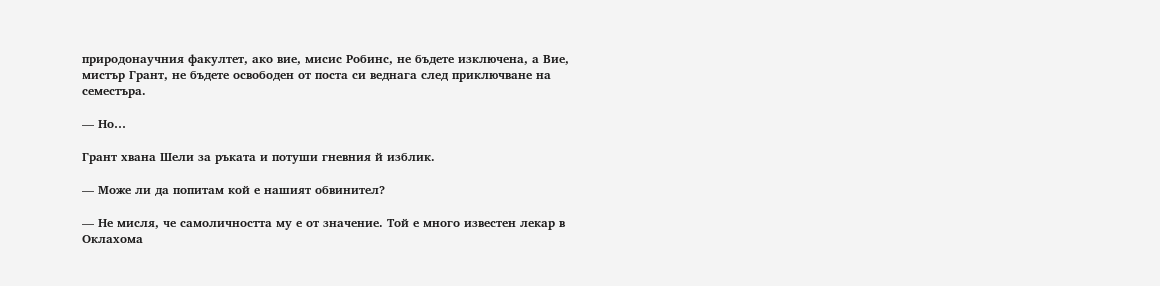природонаучния факултет, ако вие, мисис Робинс, не бъдете изключена, а Вие, мистър Грант, не бъдете освободен от поста си веднага след приключване на семестъра.

— Но…

Грант хвана Шели за ръката и потуши гневния й изблик.

— Може ли да попитам кой е нашият обвинител?

— Не мисля, че самоличността му е от значение. Той е много известен лекар в Оклахома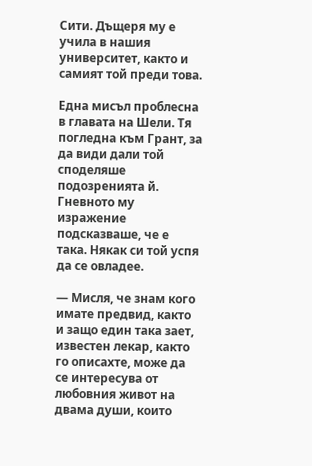Сити. Дъщеря му е учила в нашия университет, както и самият той преди това.

Една мисъл проблесна в главата на Шели. Тя погледна към Грант, за да види дали той споделяше подозренията й. Гневното му изражение подсказваше, че е така. Някак си той успя да се овладее.

— Мисля, че знам кого имате предвид, както и защо един така зает, известен лекар, както го описахте, може да се интересува от любовния живот на двама души, които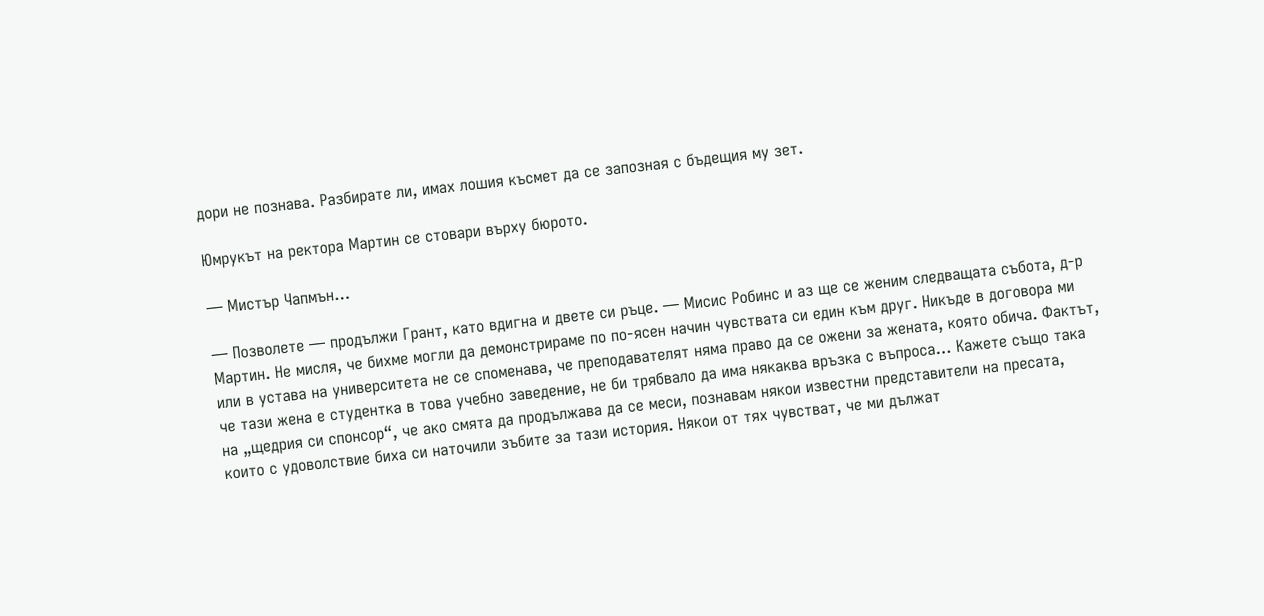дори не познава. Разбирате ли, имах лошия късмет да се запозная с бъдещия му зет.

Юмрукът на ректора Мартин се стовари върху бюрото.

— Мистър Чапмън…

— Позволете — продължи Грант, като вдигна и двете си ръце. — Мисис Робинс и аз ще се женим следващата събота, д-р Мартин. Не мисля, че бихме могли да демонстрираме по по-ясен начин чувствата си един към друг. Никъде в договора ми или в устава на университета не се споменава, че преподавателят няма право да се ожени за жената, която обича. Фактът, че тази жена е студентка в това учебно заведение, не би трябвало да има някаква връзка с въпроса… Кажете също така на „щедрия си спонсор“, че ако смята да продължава да се меси, познавам някои известни представители на пресата, които с удоволствие биха си наточили зъбите за тази история. Някои от тях чувстват, че ми дължат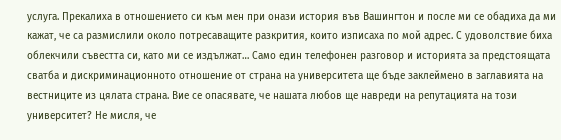услуга. Прекалиха в отношението си към мен при онази история във Вашингтон и после ми се обадиха да ми кажат, че са размислили около потресаващите разкрития, които изписаха по мой адрес. С удоволствие биха облекчили съвестта си, като ми се издължат… Само един телефонен разговор и историята за предстоящата сватба и дискриминационното отношение от страна на университета ще бъде заклеймено в заглавията на вестниците из цялата страна. Вие се опасявате, че нашата любов ще навреди на репутацията на този университет? Не мисля, че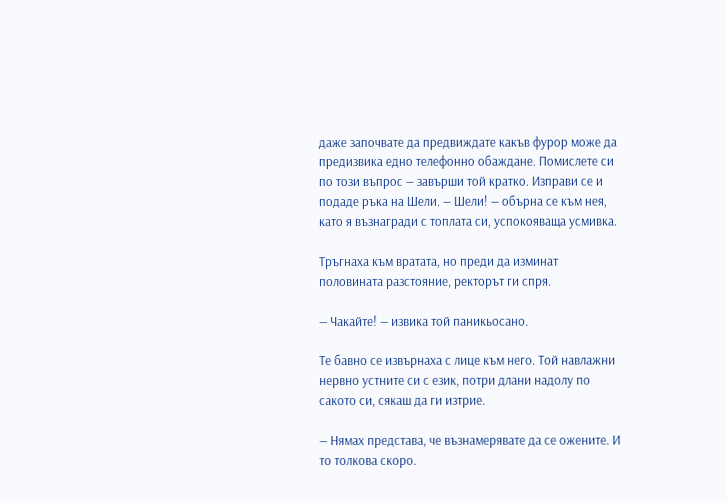даже започвате да предвиждате какъв фурор може да предизвика едно телефонно обаждане. Помислете си по този въпрос — завърши той кратко. Изправи се и подаде ръка на Шели. — Шели! — обърна се към нея, като я възнагради с топлата си, успокояваща усмивка.

Тръгнаха към вратата, но преди да изминат половината разстояние, ректорът ги спря.

— Чакайте! — извика той паникьосано.

Те бавно се извърнаха с лице към него. Той навлажни нервно устните си с език, потри длани надолу по сакото си, сякаш да ги изтрие.

— Нямах представа, че възнамерявате да се ожените. И то толкова скоро.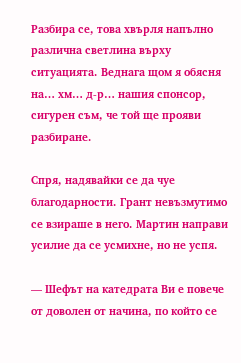Разбира се, това хвърля напълно различна светлина върху ситуацията. Веднага щом я обясня на… хм… д-р… нашия спонсор, сигурен съм, че той ще прояви разбиране.

Спря, надявайки се да чуе благодарности. Грант невъзмутимо се взираше в него. Мартин направи усилие да се усмихне, но не успя.

— Шефът на катедрата Ви е повече от доволен от начина, по който се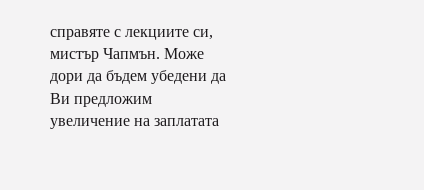справяте с лекциите си, мистър Чапмън. Може дори да бъдем убедени да Ви предложим увеличение на заплатата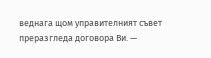веднага щом управителният съвет преразгледа договора Ви. —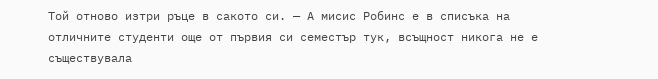Той отново изтри ръце в сакото си. — А мисис Робинс е в списъка на отличните студенти още от първия си семестър тук, всъщност никога не е съществувала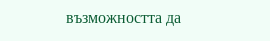възможността да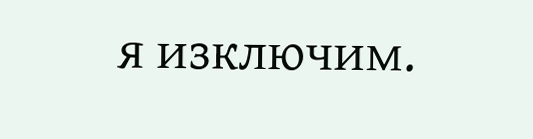я изключим.